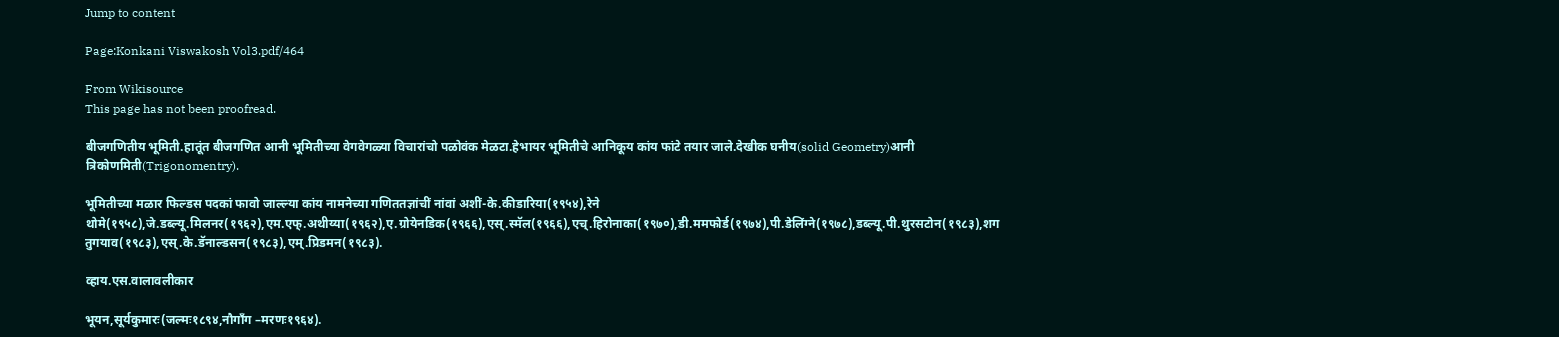Jump to content

Page:Konkani Viswakosh Vol3.pdf/464

From Wikisource
This page has not been proofread.

बीजगणितीय भूमिती.हातूंत बीजगणित आनी भूमितीच्या वेगवेगळ्या विचारांचो पळोवंक मेळटा.हेभायर भूमितीचे आनिकूय कांय फांटे तयार जाले.देखीक घनीय(solid Geometry)आनी त्रिकोणमिती(Trigonomentry).

भूमितीच्या मळार फिल्डस पदकां फावो जाल्ल्या कांय नामनेच्या गणिततज्ञांचीं नांवां अशीं-के.कीडारिया(१९५४),रेने थोमे(१९५८),जे.डब्ल्यू.मिलनर(१९६२),एम.एफ्.अथीय्या(१९६२),ए.ग्रोयेनडिक(१९६६),एस्.स्मॅल(१९६६),एच्.हिरोनाका(१९७०),डी.ममफोर्ड(१९७४),पी.डेलिंग्ने(१९७८),डब्ल्यू.पी.थुरसटोन(१९८३),शग तुगयाव(१९८३),एस्.के.डॅनाल्डसन(१९८३),एम्.प्रिडमन(१९८३).

व्हाय.एस.वालावलीकार

भूयन,सूर्यकुमारः(जल्मः१८९४,नौगाँग –मरणः१९६४).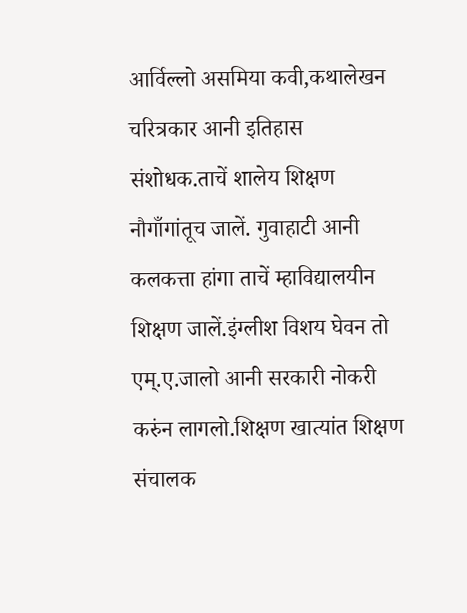आर्विल्लो असमिया कवी,कथालेखन चरित्रकार आनी इतिहास संशोधक.ताचें शालेय शिक्षण नौगाँगांतूच जालें. गुवाहाटी आनी कलकत्ता हांगा ताचें म्हाविद्यालयीन शिक्षण जालें.इंग्लीश विशय घेवन तो एम्.ए.जालो आनी सरकारी नोकरी करुंन लागलो.शिक्षण खात्यांत शिक्षण संचालक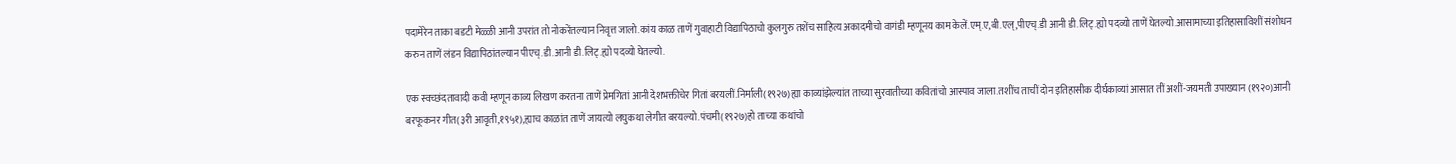पदामेरेन ताका बडटी मेळ्ळी आनी उपरांत तो नोकरेंतल्यान निवृत्त जालो.कांय काळ ताणें गुवाहाटी विद्यापिठाचो कुलगुरु तशेंच साहित्य अकादमीचो वागंडी म्हणूनय काम केलें.एम्.ए,बी.एल्,पीएच्.डी आनी डी.लिट्.ह्यो पदव्यो ताणें घेतल्यो.आसामाच्या इतिहासाविशीं संशोधन करुन ताणें लंडन विद्यापिठांतल्यान पीएच्.डी.आनी डी.लिट्.ह्यो पदव्यो घेतल्यो.

एक स्वच्छंदतावादी कवी म्हणून काव्य लिखण करतना ताणें प्रेमगितां आनी देशभक्तीचेर गितां बरयलीं.निर्माली(१९२७)ह्या काव्यांझेल्यांत ताच्या सुरवातीच्या कवितांचो आस्पाव जाला.तशींच ताचीं दोन इतिहासीक दीर्घकाव्यां आसात तीं अशीं-जयमती उपाख्यान (१९२०)आनी बरफूकनर गीत(३री आवृती,१९५१),ह्याच काळांत ताणें जायत्यो लघुकथा लेगीत बरयल्यो.पंचमी(१९२७)हो ताच्या कथांचो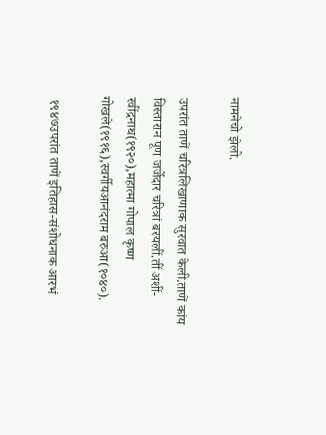नामनेचो झेलो.

उपरांत ताणें चरित्रलिखाणाक सुरवात केली.ताणें कांय विस्तारान पूण जर्जेदार चरित्रां बरयलीं.तीं अशीं-रवींद्रनाथ(१९२०),महात्मा गोपाल कृष्ण गोखले(१९१६),स्वर्गीयआनंदराम बरुआ(१०४०).

 १९४७उपरांत ताणें इतिहास-संशोधनाक आरभं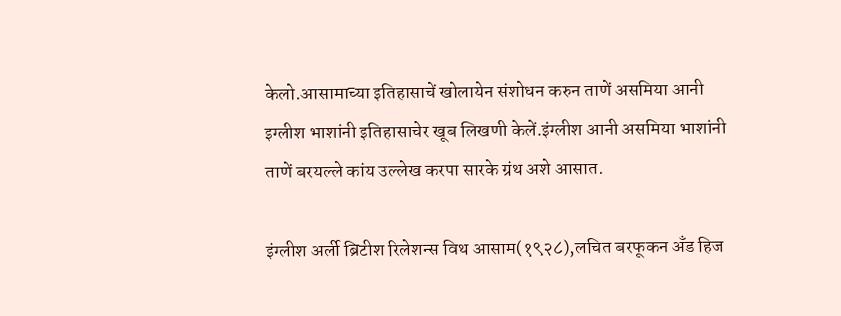केलो.आसामाच्या इतिहासाचें खोलायेन संशोधन करुन ताणें असमिया आनी इग्लीश भाशांनी इतिहासाचेर खूब लिखणी केलें.इंग्लीश आनी असमिया भाशांनी ताणें बरयल्ले कांय उल्लेख करपा सारके ग्रंथ अशे आसात.

इंग्लीश अर्ली ब्रिटीश रिलेशन्स विथ आसाम(१९२८),लचित बरफूकन अँड हिज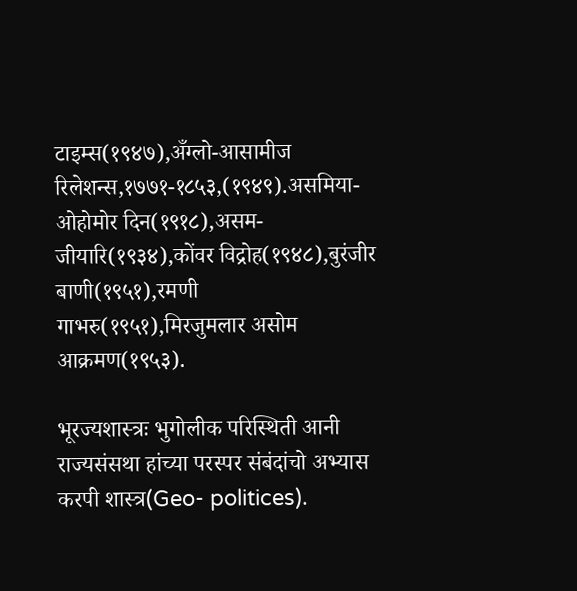टाइम्स(१९४७),अँग्लो-आसामीज रिलेशन्स,१७७१-१८५३,(१९४९).असमिया-ओहोमोर दिन(१९१८),असम-जीयारि(१९३४),कोंवर विद्रोह(१९४८),बुरंजीर बाणी(१९५१),रमणी गाभरु(१९५१),मिरजुमलार असोम आक्रमण(१९५३).

भूरज्यशास्त्रः भुगोलीक परिस्थिती आनी राज्यसंसथा हांच्या परस्पर संबंदांचो अभ्यास करपी शास्त्र(Geo- politices).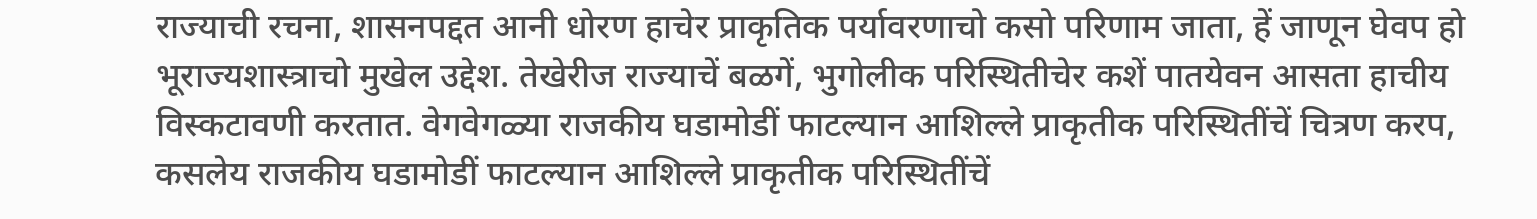राज्याची रचना, शासनपद्दत आनी धोरण हाचेर प्राकृतिक पर्यावरणाचो कसो परिणाम जाता, हें जाणून घेवप हो भूराज्यशास्त्राचो मुखेल उद्देश. तेखेरीज राज्याचें बळगें, भुगोलीक परिस्थितीचेर कशें पातयेवन आसता हाचीय विस्कटावणी करतात. वेगवेगळ्या राजकीय घडामोडीं फाटल्यान आशिल्ले प्राकृतीक परिस्थितींचें चित्रण करप, कसलेय राजकीय घडामोडीं फाटल्यान आशिल्ले प्राकृतीक परिस्थितींचें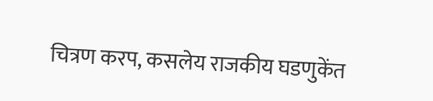चित्रण करप, कसलेय राजकीय घडणुकेंत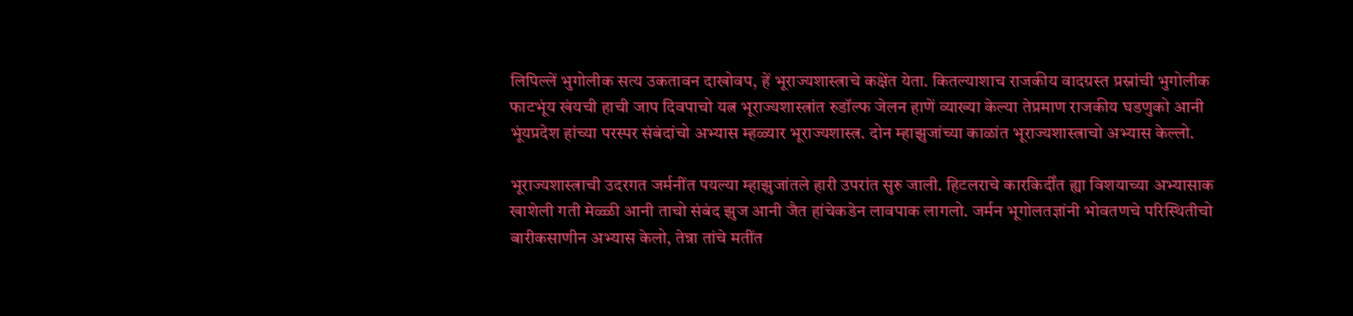लिपिल्लें भुगोलीक सत्य उकतावन दाखोवप, हें भूराज्यशास्त्राचे कक्षेंत येता. कितल्याशाच राजकीय वादग्रस्त प्रस्नांची भुगोलीक फाटभूंय खंयची हाची जाप दिवपाचो यत्न भूराज्यशास्त्रांत रुडॉल्फ जेलन हाणें व्याख्या केल्या तेप्रमाण राजकीय घडणुको आनी भूंयप्रदेश हांच्या परस्पर संबंदांचो अभ्यास म्हळ्यार भूराज्यशास्त्र. दोन म्हाझुजांच्या काळांत भूराज्यशास्त्राचो अभ्यास केल्लो.

भूराज्यशास्त्राची उदरगत जर्मनींत पयल्या म्हाझुजांतले हारी उपरांत सुरु जाली. हिटलराचे कारकिर्दींत ह्या विशयाच्या अभ्यासाक खाशेली गती मेळ्ळी आनी ताचो संबंद झुज आनी जैत हांचेकडेन लावपाक लागलो. जर्मन भूगोलतज्ञांनी भोवतणचे परिस्थितीचो बारीकसाणीन अभ्यास केलो, तेन्ना तांचे मतींत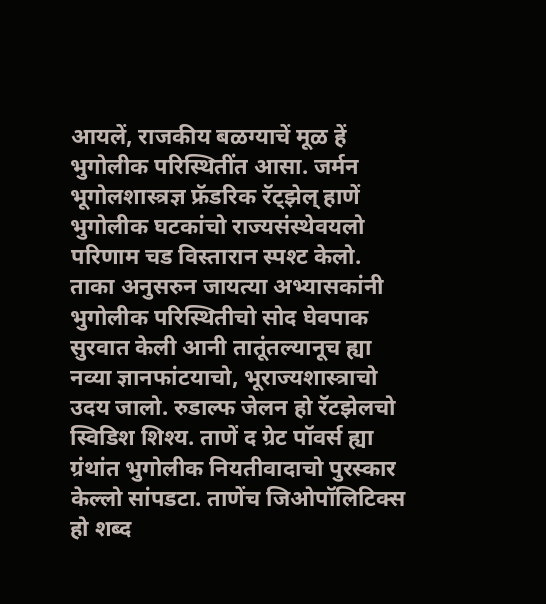आयलें, राजकीय बळग्याचें मूळ हें भुगोलीक परिस्थितींत आसा. जर्मन भूगोलशास्त्रज्ञ फ्रॅडरिक रॅट्झेल् हाणें भुगोलीक घटकांचो राज्यसंस्थेवयलो परिणाम चड विस्तारान स्पश्ट केलो. ताका अनुसरुन जायत्या अभ्यासकांनी भुगोलीक परिस्थितीचो सोद घेवपाक सुरवात केली आनी तातूंतल्यानूच ह्या नव्या ज्ञानफांटयाचो, भूराज्यशास्त्राचो उदय जालो. रुडाल्फ जेलन हो रॅटझेलचो स्विडिश शिश्य. ताणें द ग्रेट पॉवर्स ह्या ग्रंथांत भुगोलीक नियतीवादाचो पुरस्कार केल्लो सांपडटा. ताणेंच जिओपॉलिटिक्स हो शब्द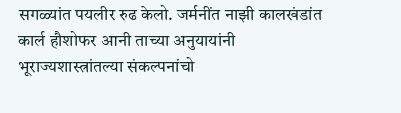सगळ्यांत पयलीर रुढ केलो. जर्मनींत नाझी कालखंडांत कार्ल हौशोफर आनी ताच्या अनुयायांनी भूराज्यशास्त्रांतल्या संकल्पनांचो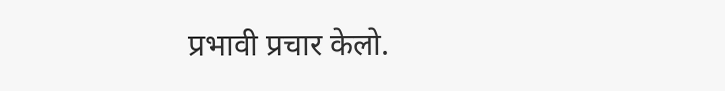प्रभावी प्रचार केलो.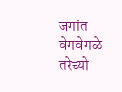जगांत वेगवेगळे तरेच्यो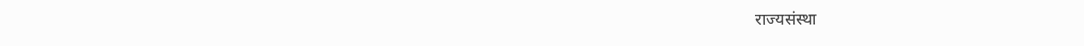राज्यसंस्था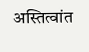अस्तित्वांत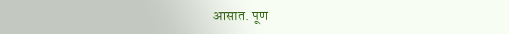आसात. पूण